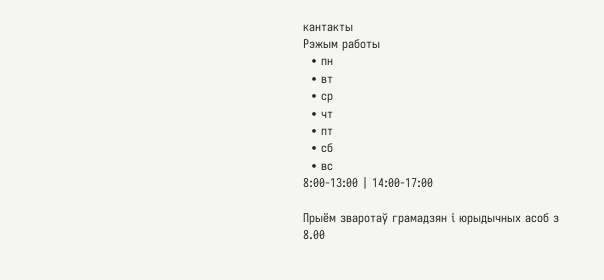кантакты
Рэжым работы
  • пн
  • вт
  • ср
  • чт
  • пт
  • сб
  • вс
8:00-13:00 | 14:00-17:00

Прыём зваротаў грамадзян і юрыдычных асоб з 8.00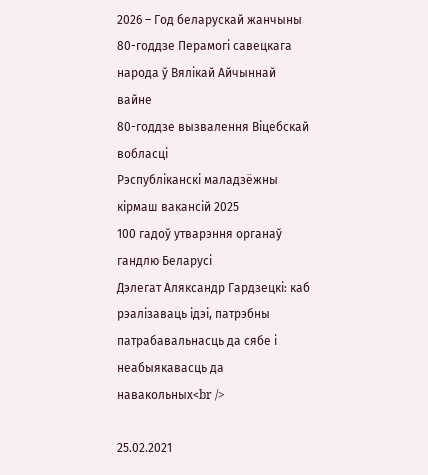2026 – Год беларускай жанчыны
80-годдзе Перамогі савецкага народа ў Вялікай Айчыннай вайне
80-годдзе вызвалення Віцебскай вобласці
Рэспубліканскі маладзёжны кірмаш вакансій 2025
100 гадоў утварэння органаў гандлю Беларусі
Дэлегат Аляксандр Гардзецкі: каб рэалізаваць ідэі, патрэбны патрабавальнасць да сябе і неабыякавасць да навакольных<br />

25.02.2021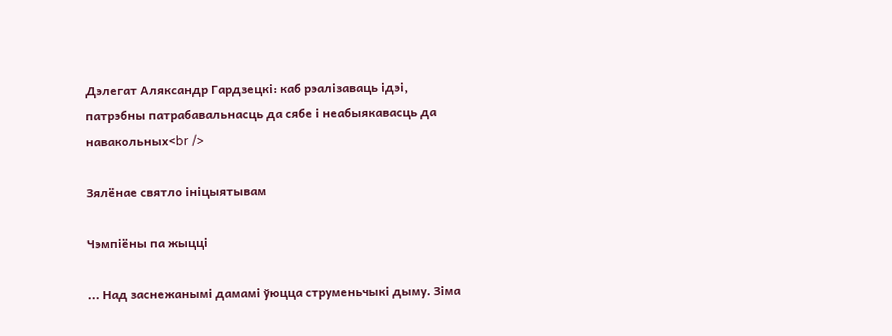Дэлегат Аляксандр Гардзецкі: каб рэалізаваць ідэі, патрэбны патрабавальнасць да сябе і неабыякавасць да навакольных<br />

Зялёнае святло ініцыятывам

Чэмпіёны па жыцці

... Над заснежанымі дамамі ўюцца струменьчыкі дыму. Зіма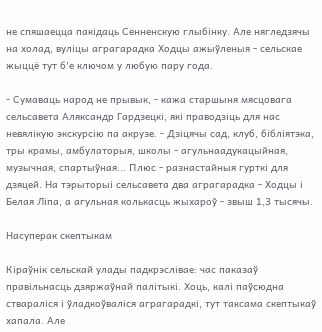не спяшаецца пакідаць Сенненскую глыбінку. Але нягледзячы на холад, вуліцы аграгарадка Ходцы ажыўленыя - сельскае жыццё тут б'е ключом у любую пару года.

- Сумаваць народ не прывык, - кажа старшыня мясцовага сельсавета Аляксандр Гардзецкi, які праводзіць для нас невялікую экскурсію па акрузе. - Дзіцячы сад, клуб, бібліятэка, тры крамы, амбулаторыя, школы - агульнаадукацыйная, музычная, спартыўная... Плюс - разнастайныя гурткі для дзяцей. На тэрыторыі сельсавета два аграгарадка - Ходцы і Белая Ліпа, а агульная колькасць жыхароў - звыш 1,3 тысячы.

Насуперак скептыкам

Кіраўнік сельскай улады падкрэслівае: час паказаў правільнасць дзяржаўнай палітыкі. Хоць, калі паўсюдна ствараліся і ўладкоўваліся аграгарадкі, тут таксама скептыкаў хапала. Але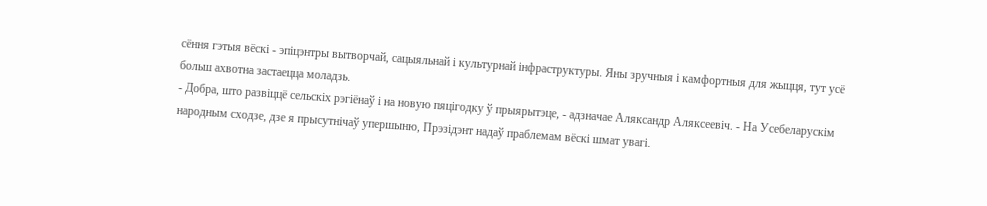сёння гэтыя вёскі - эпіцэнтры вытворчай, сацыяльнай і культурнай інфраструктуры. Яны зручныя і камфортныя для жыцця, тут усё больш ахвотна застаецца моладзь.
- Добра, што развіццё сельскіх рэгіёнаў і на новую пяцігодку ў прыярытэце, - адзначае Аляксандр Аляксеевіч. - На Усебеларускім народным сходзе, дзе я прысутнічаў упершыню, Прэзідэнт надаў праблемам вёскі шмат увагі.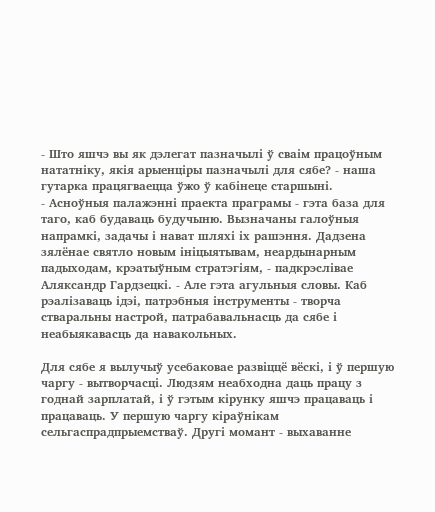- Што яшчэ вы як дэлегат пазначылі ў сваім працоўным нататніку, якія арыенціры пазначылі для сябе? - наша гутарка працягваецца ўжо ў кабінеце старшыні.
- Асноўныя палажэнні праекта праграмы - гэта база для таго, каб будаваць будучыню. Вызначаны галоўныя напрамкі, задачы і нават шляхі іх рашэння. Дадзена зялёнае святло новым ініцыятывам, неардынарным падыходам, крэатыўным стратэгіям, - падкрэслівае Аляксандр Гардзецкi. - Але гэта агульныя словы. Каб рэалізаваць ідэі, патрэбныя інструменты - творча стваральны настрой, патрабавальнасць да сябе і неабыякавасць да навакольных.

Для сябе я вылучыў усебаковае развіццё вёскі, і ў першую чаргу - вытворчасці. Людзям неабходна даць працу з годнай зарплатай, і ў гэтым кірунку яшчэ працаваць і працаваць. У першую чаргу кіраўнікам сельгаспрадпрыемстваў. Другі момант - выхаванне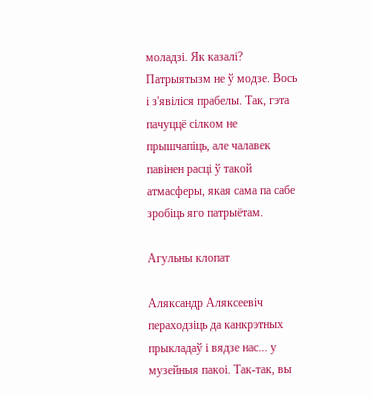моладзі. Як казалі? Патрыятызм не ў модзе. Вось і з'явіліся прабелы. Так, гэта пачуццё сілком не прышчапіць, але чалавек павінен расці ў такой атмасферы, якая сама па сабе зробіць яго патрыётам.

Агульны клопат

Аляксандр Аляксеевіч пераходзіць да канкрэтных прыкладаў і вядзе нас... у музейныя пакоі. Так-так, вы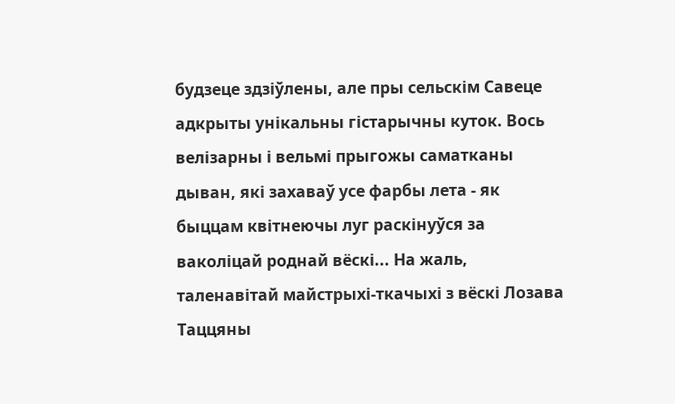будзеце здзіўлены, але пры сельскім Савеце адкрыты унікальны гістарычны куток. Вось велізарны і вельмі прыгожы саматканы дыван, які захаваў усе фарбы лета - як быццам квітнеючы луг раскінуўся за ваколіцай роднай вёскі... На жаль, таленавітай майстрыхі-ткачыхі з вёскі Лозава Таццяны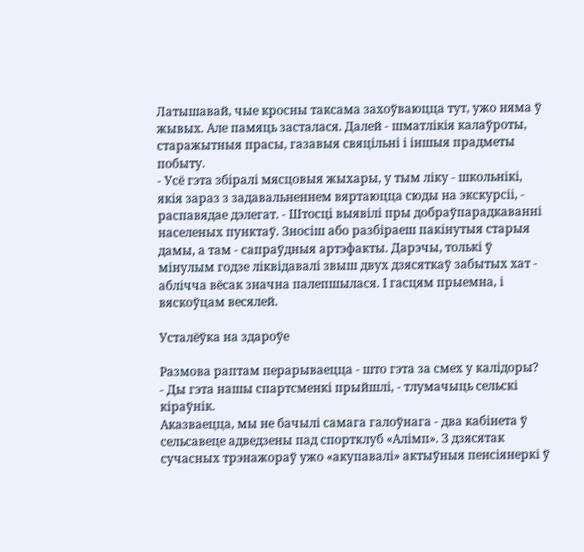Латышавай, чые кросны таксама захоўваюцца тут, ужо няма ў жывых. Але памяць засталася. Далей - шматлікія калаўроты, старажытныя прасы, газавыя свяцільні і іншыя прадметы побыту.
- Усё гэта збіралі мясцовыя жыхары, у тым ліку - школьнікі, якія зараз з задавальненнем вяртаюцца сюды на экскурсіі, - распавядае дэлегат. - Штосцi выявілі пры добраўпарадкаванні населеных пунктаў. Зносіш або разбіраеш пакінутыя старыя дамы, а там - сапраўдныя артэфакты. Дарэчы, толькі ў мінулым годзе ліквідавалі звыш двух дзясяткаў забытых хат - аблічча вёсак значна палепшылася. І гасцям прыемна, і вяскоўцам весялей.

Усталёўка на здароўе

Размова раптам перарываецца - што гэта за смех у калідоры?
- Ды гэта нашы спартсменкі прыйшлі, - тлумачыць сельскі кіраўнік.
Аказваецца, мы не бачылі самага галоўнага - два кабінета ў сельсавеце адведзены пад спортклуб «Алімп». З дзясятак сучасных трэнажораў ужо «акупавалі» актыўныя пенсіянеркі ў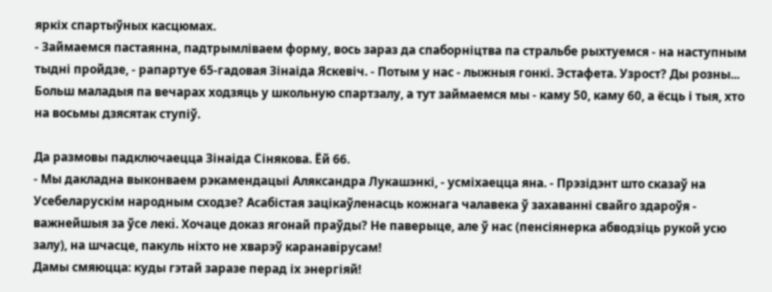яркіх спартыўных касцюмах.
- Займаемся пастаянна, падтрымліваем форму, вось зараз да спаборніцтва па стральбе рыхтуемся - на наступным тыдні пройдзе, - рапартуе 65-гадовая Зінаіда Яскевіч. - Потым у нас - лыжныя гонкі. Эстафета. Узрост? Ды розны... Больш маладыя па вечарах ходзяць у школьную спартзалу, а тут займаемся мы - каму 50, каму 60, а ёсць і тыя, хто на восьмы дзясятак ступіў.

Да размовы падключаецца Зінаіда Сінякова. Ёй 66.
- Мы дакладна выконваем рэкамендацыі Аляксандра Лукашэнкі, - усміхаецца яна. - Прэзідэнт што сказаў на Усебеларускім народным сходзе? Асабістая зацікаўленасць кожнага чалавека ў захаванні свайго здароўя - важнейшыя за ўсе лекi. Хочаце доказ ягонай праўды? Не паверыце, але ў нас (пенсіянерка абводзіць рукой усю залу), на шчасце, пакуль ніхто не хварэў каранавiрусам!
Дамы смяюцца: куды гэтай заразе перад іх энергіяй!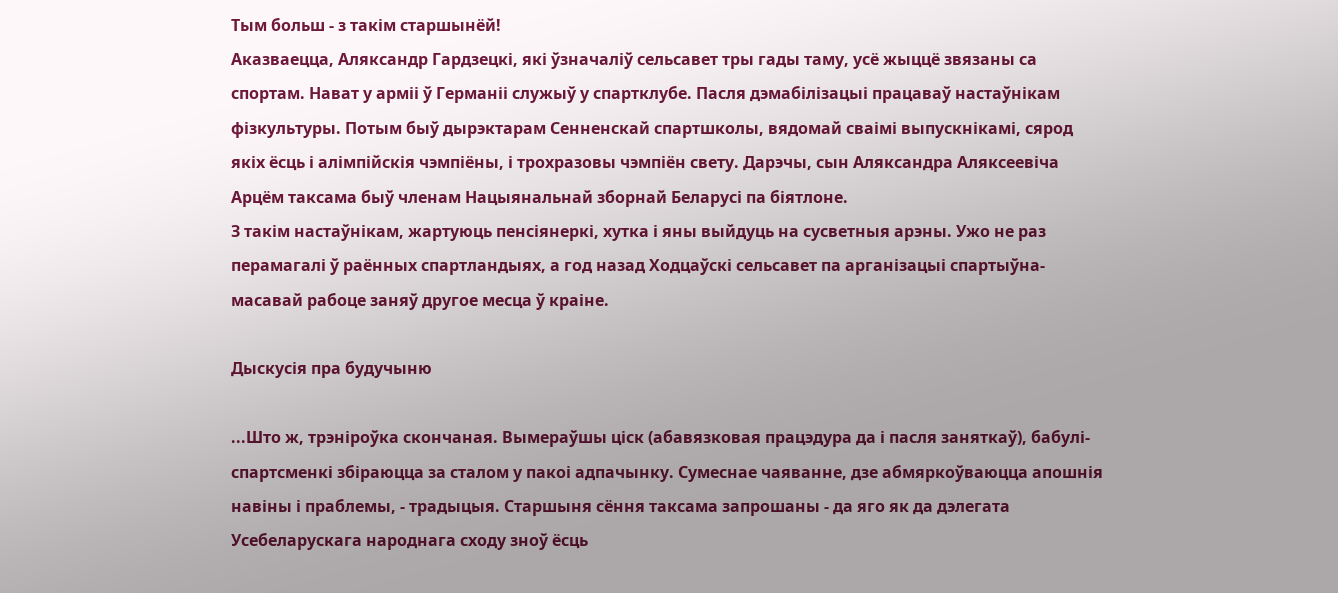Тым больш - з такім старшынёй!
Аказваецца, Аляксандр Гардзецкi, які ўзначаліў сельсавет тры гады таму, усё жыццё звязаны са спортам. Нават у арміі ў Германіі служыў у спартклубе. Пасля дэмабілізацыі працаваў настаўнікам фізкультуры. Потым быў дырэктарам Сенненскай спартшколы, вядомай сваімі выпускнікамі, сярод якіх ёсць і алімпійскія чэмпіёны, і трохразовы чэмпіён свету. Дарэчы, сын Аляксандра Аляксеевіча Арцём таксама быў членам Нацыянальнай зборнай Беларусі па біятлоне.
З такім настаўнікам, жартуюць пенсіянеркі, хутка і яны выйдуць на сусветныя арэны. Ужо не раз перамагалі ў раённых спартландыях, а год назад Ходцаўскі сельсавет па арганізацыі спартыўна-масавай рабоце заняў другое месца ў краіне.

Дыскусія пра будучыню

...Што ж, трэніроўка скончаная. Вымераўшы ціск (абавязковая працэдура да і пасля заняткаў), бабулі-спартсменкi збіраюцца за сталом у пакоі адпачынку. Сумеснае чаяванне, дзе абмяркоўваюцца апошнія навіны і праблемы, - традыцыя. Старшыня сёння таксама запрошаны - да яго як да дэлегата Усебеларускага народнага сходу зноў ёсць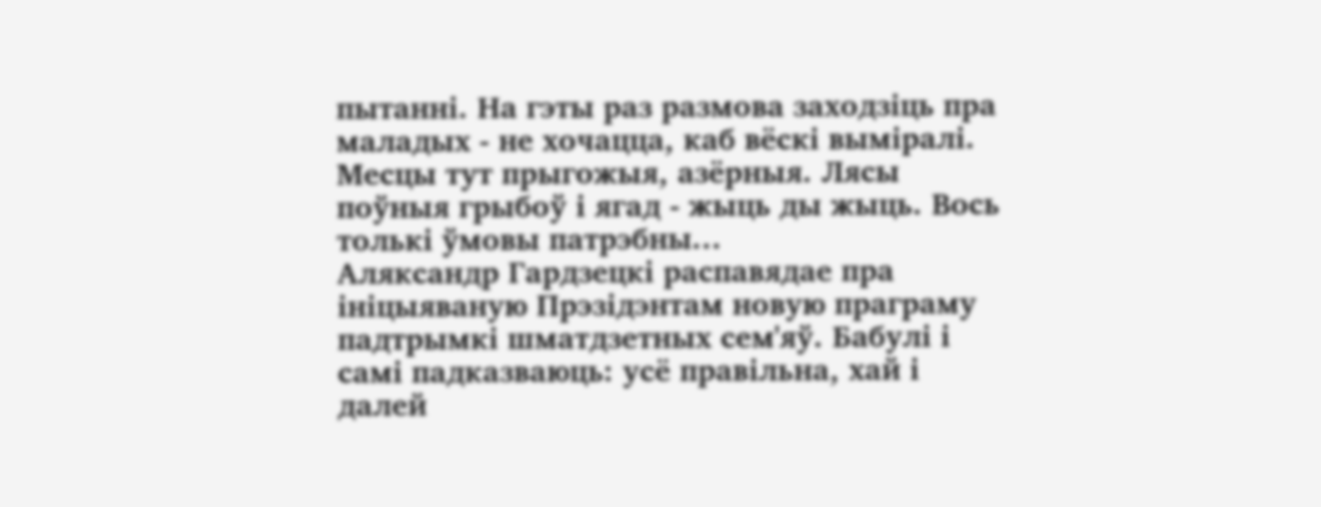пытанні. На гэты раз размова заходзіць пра маладых - не хочацца, каб вёскі выміралі. Месцы тут прыгожыя, азёрныя. Лясы поўныя грыбоў і ягад - жыць ды жыць. Вось толькі ўмовы патрэбны...
Аляксандр Гардзецкi распавядае пра ініцыяваную Прэзідэнтам новую праграму падтрымкі шматдзетных сем'яў. Бабулі і самі падказваюць: усё правільна, хай і далей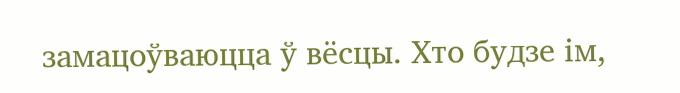замацоўваюцца ў вёсцы. Хто будзе ім,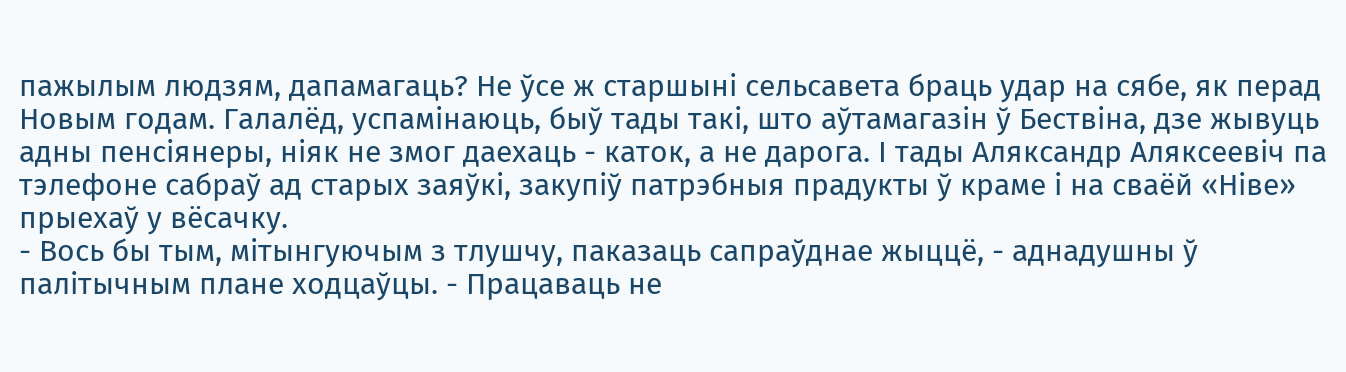пажылым людзям, дапамагаць? Не ўсе ж старшыні сельсавета браць удар на сябе, як перад Новым годам. Галалёд, успамінаюць, быў тады такі, што аўтамагазін ў Бествiна, дзе жывуць адны пенсіянеры, ніяк не змог даехаць - каток, а не дарога. І тады Аляксандр Аляксеевіч па тэлефоне сабраў ад старых заяўкі, закупіў патрэбныя прадукты ў краме і на сваёй «Ніве» прыехаў у вёсачку.
- Вось бы тым, мітынгуючым з тлушчу, паказаць сапраўднае жыццё, - аднадушны ў палітычным плане ходцаўцы. - Працаваць не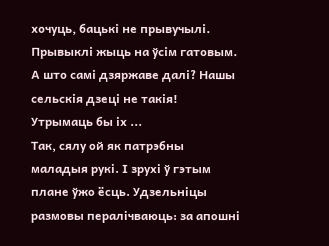хочуць, бацькі не прывучылі. Прывыклі жыць на ўсім гатовым. А што самі дзяржаве далі? Нашы сельскія дзеці не такія! Утрымаць бы іх ...
Так, сялу ой як патрэбны маладыя рукі. І зрухі ў гэтым плане ўжо ёсць. Удзельніцы размовы пералічваюць: за апошні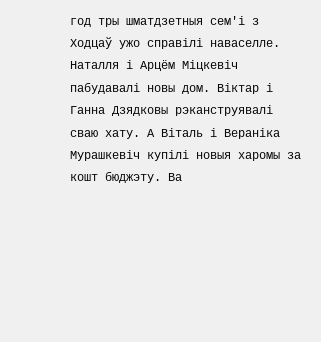год тры шматдзетныя сем'і з Ходцаў ужо справілі наваселле. Наталля і Арцём Міцкевіч пабудавалі новы дом. Віктар і Ганна Дзядковы рэканструявалі сваю хату. А Віталь і Вераніка Мурашкевіч купілі новыя харомы за кошт бюджэту. Ва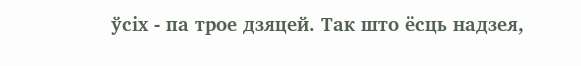ўсіх - па трое дзяцей. Так што ёсць надзея,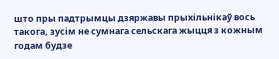што пры падтрымцы дзяржавы прыхільнікаў вось такога, зусім не сумнага сельскага жыцця з кожным годам будзе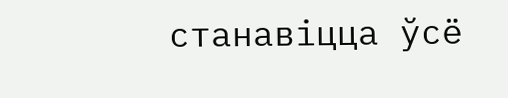станавіцца ўсё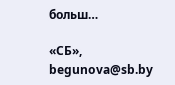больш…

«СБ», begunova@sb.by